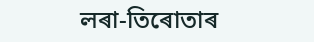লৰা-তিৰোতাৰ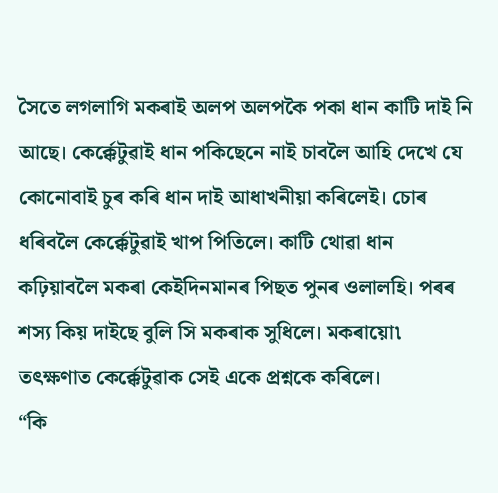সৈতে লগলাগি মকৰাই অলপ অলপকৈ পকা ধান কাটি দাই নি আছে। কেৰ্ক্কেটুৱাই ধান পকিছেনে নাই চাবলৈ আহি দেখে যে কোনোবাই চুৰ কৰি ধান দাই আধাখনীয়া কৰিলেই। চোৰ ধৰিবলৈ কেৰ্ক্কেটুৱাই খাপ পিতিলে। কাটি থোৱা ধান কঢ়িয়াবলৈ মকৰা কেইদিনমানৰ পিছত পুনৰ ওলালহি। পৰৰ শস্য কিয় দাইছে বুলি সি মকৰাক সুধিলে। মকৰায়ো৷ তৎক্ষণাত কেৰ্ক্কেটুৱাক সেই একে প্ৰশ্নকে কৰিলে।
“কি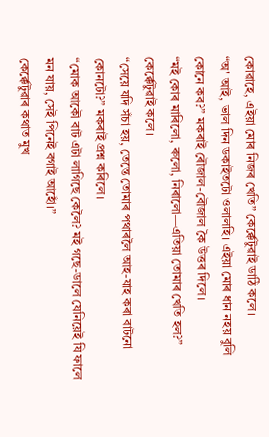কোৱাহে, এইয়া মোৰ নিজৰ খেতি” কেৰ্ক্কেটুৱাই ডাঠি কলে।
“অ' আই, ভাল দিন ডকাইতটো ওলালহি। এইয়া মোৰ ধান নহয় বুলি কোনে কব?” মকৰাই ৰৌজাল-বৌজাল কৈ উত্তৰ দিলে।
“মই কোৰ মাৰিলো, ৰুলো, নিৰালো—এতিয়া তোমাৰ খেতি হল?” কেৰ্ক্কেটুৱাই কলে।
“সেয়ে যদি সঁচা হয়, তেন্তে তোমাৰ পথাৰলৈ আহ-যাহ কৰা বাটনো কোনটো?” মকৰাই প্ৰশ্ন কৰিলে।
“মোক আকৌ বাট এটা লাগিছে কেলৈ? মই গছে-ডালে যেনিয়েই যি ফালে মন যায়, সেই পিনেই বগাই আহোঁ।”
কেৰ্ক্কেটুৱাৰ কথাত মুখ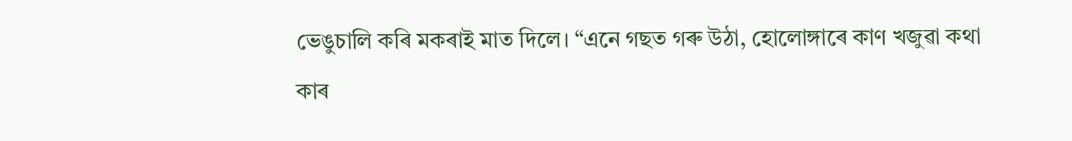ভেঙুচালি কৰি মকৰাই মাত দিলে। “এনে গছত গৰু উঠা, হোলোঙ্গাৰে কাণ খজুৱা কথা কাৰ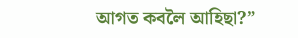আগত কবলৈ আহিছা?”